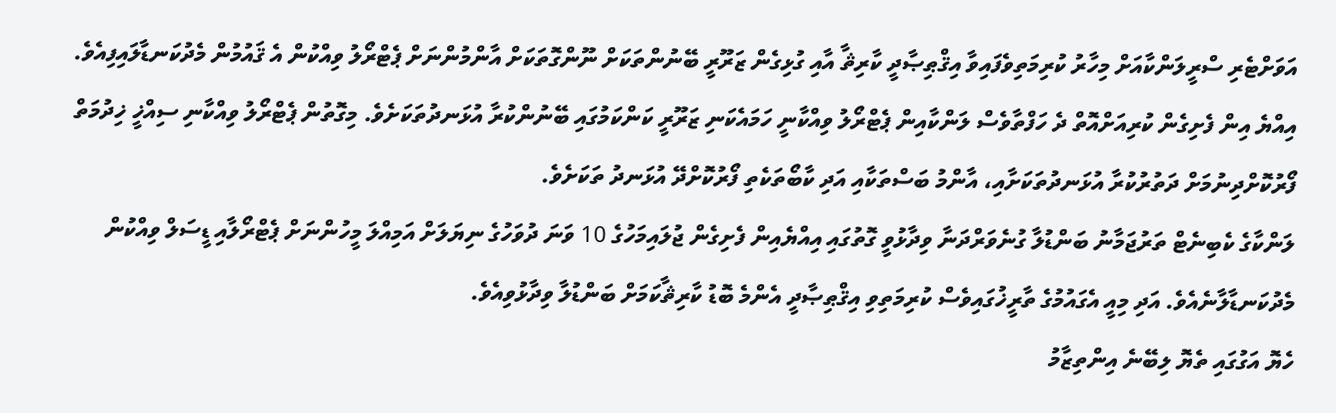އަވަށްޓެރި ސްރީލަންކާއަށް މިހާރު ކުރިމަތިވެފައިވާ އިޤްޠިޞާދީ ކާރިޘާ އާއި ގުޅިގެން ޒަރޫރީ ބޭނުންތަކަށް ނޫންގޮތަކަށް އާންމުންނަށް ޕެޓްރޯލު ވިއްކުން އެ ޤައުމުން މެދުކަނޑާލައިފިއެވެ.
އިއްޔެ އިން ފެށިގެން ކުރިއަށްއޮތް ދެ ހަފްތާވެސް ލަންކާއިން ޕެޓްރޯލު ވިއްކާނީ ހަމައެކަނި ޒަރޫރީ ކަންކަމުގައި ބޭނުންކުރާ އުޅަނދުތަކަށެވެ. މިގޮތުން ޕެޓްރޯލު ވިއްކާނި ސިއްޚީ ޚިދުމަތް ފޯރުކޮށްދިނުމަށް ދަތުރުކުރާ އުޅަނދުތަކަށާއި، އާންމު ބަސްތަކާއި އަދި ކާބޯތަކެތި ފޯރުކޮށްދޭ އުޅަނދު ތަކަށެވެ.
ލަންކާގެ ކެބިނެޓް ތަރުޖަމާނު ބަންޑުލާ ގުނެވަރްދަނާ ވިދާޅުވީ ގޮތުގައި އިއްޔެއިން ފެށިގެން ޖުލައިމަހުގެ 10 ވަނަ ދުވަހުގެ ނިޔަލަށް އަމިއްލަ މީހުންނަށް ޕެޓްރޯލާއި ޑީސަލް ވިއްކުން މެދުކަނޑާލާނެއެވެ. އަދި މިއީ އެގައުމުގެ ތާރީޚުގައިވެސް ކުރިމަތިވި އިޤްޠިޞާދީ އެންމެ ބޮޑު ކާރިޘާކަމަށް ބަންޑުލާ ވިދާޅުވިއެވެ.
ހެޔޮ އަގުގައި ތެޔޮ ލިބޭނެ އިންތިޒާމު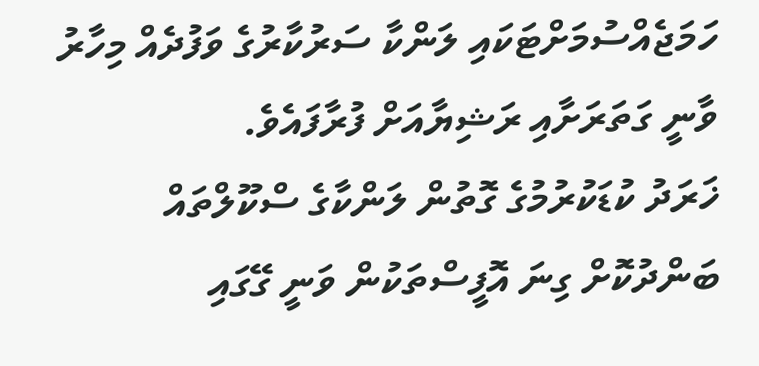ހަމަޖެއްސުމަށްޓަކައި ލަންކާ ސަރުކާރުގެ ވަފުދެއް މިހާރު ވާނީ ގަތަރަށާއި ރަޝިޔާއަށް ފުރާފައެވެ.
ޚަރަދު ކުޑަކުރުމުގެ ގޮތުން ލަންކާގެ ސްކޫލްތައް ބަންދުކޮށް ގިނަ އޮފީސްތަކުން ވަނީ ގޭގައި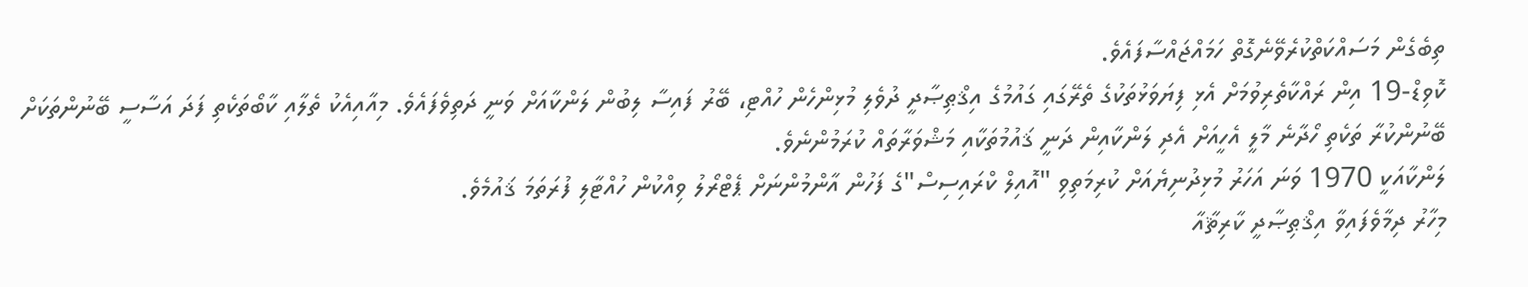ތިބެގެން މަސައްކަތްކުރެވޭނެގޮތް ހަމައްޖައްސާފައެވެ.
ކޮވިޑް-19 އިން ރައްކާތެރިވުމަށް އެޅި ފިޔަވަޅުތަކުގެ ތެރޭގައި ގައުމުގެ އިޤްޠިޞާދީ ދުވެލި މުޅިންހެން ހުއްޓި، ބޭރު ފައިސާ ލިބުން ލަންކާއަށް ވަނީ ދަތިވެފައެވެ. މިއާއިއެކު ތެލާއި ކާބޯތަކެތި ފަދަ އަސާސީ ބޭނުންތަކަށް ބޭނުންކުރާ ތަކެތި ހޯދާނެ މާލީ އެހީއަށް އެދި ލަންކާއިން ދަނީ ޤައުމުތަކާއި މަޝްވަރާތައް ކުރަމުންނެވެ.
ލަންކާއަކީ 1970 ވަނަ އަހަރު މުޅިދުނިޔެއަށް ކުރިމަތިވި "އޮއިލް ކްރައިސިސް"ގެ ފަހުން އާންމުންނަށް ޕެޓްރޯލު ވިއްކުން ހުއްޓާލި ފުރަތަމަ ޤައުމެވެ.
މިހާރު ދިމާވެފައިވާ އިޤްޠިޞާދީ ކާރިޘާއާ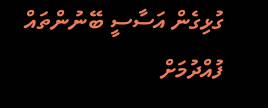ގުޅިގެން އަސާސީ ބޭނުންތައް ފުއްދުމަށް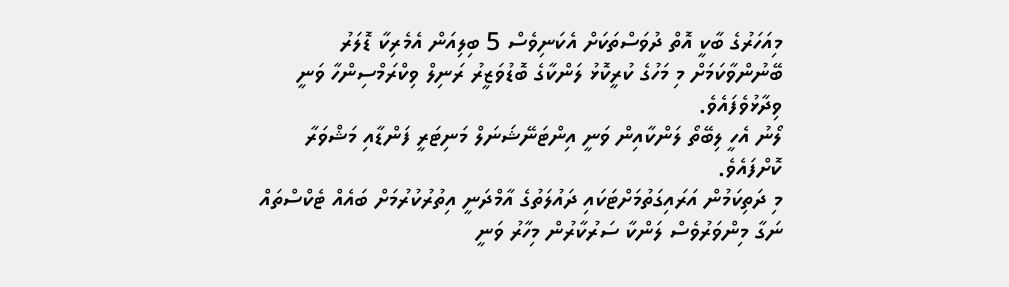މިއަހަރުގެ ބާކީ އޮތް ދުވަސްތަކަށް އެކަނިވެސް 5 ބިލިއަން އެމެރިކާ ޑޮލަރު ބޭނުންވާކަމަށް މި މަހުގެ ކުރީކޮޅު ލަންކާގެ ބޮޑުވަޒީރު ރަނިލް ވިކްރަމްސިންހާ ވަނީ ވިދާޅުވެފައެވެ.
ލޯނު އެހީ ލިބޭތޯ ލަންކާއިން ވަނީ އިންޓަނޭޝަނަލް މަނިޓަރީ ފަންޑާއި މަޝްވަރާ ކޮށްފައެވެ.
މި ދަތިކަމުން އަރައިގަތުމަށްޓަކައި ދައުލަތުގެ އާމްދަނީ އިތުރުކުރުމަށް ބައެއް ޓެކްސްތައް ނަގާ މިންވަރުވެސް ލަންކާ ސަރުކާރުން މިހާރު ވަނީ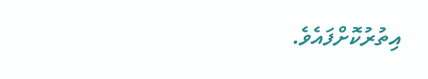އިތުރުކޮށްފައެވެ.